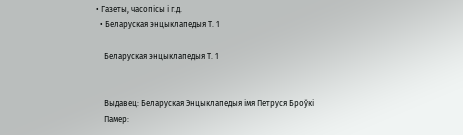• Газеты, часопісы і г.д.
  • Беларуская энцыклапедыя Т. 1

    Беларуская энцыклапедыя Т. 1


    Выдавец: Беларуская Энцыклапедыя імя Петруся Броўкі
    Памер: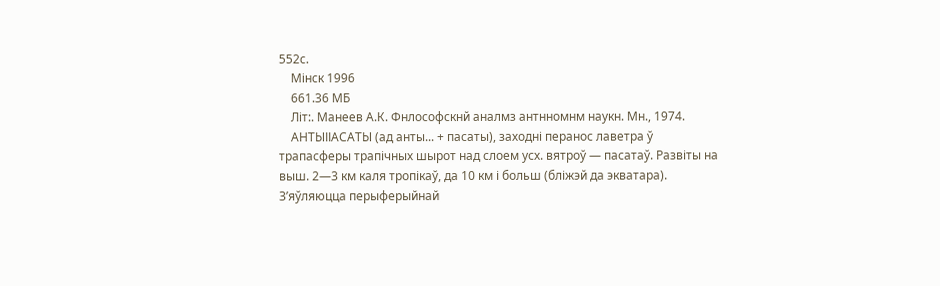552с.
    Мінск 1996
    661.36 МБ
    Літ:. Манеев А.К. Фнлософскнй аналмз антнномнм наукн. Мн., 1974.
    АНТЫІІАСАТЫ (ад анты... + пасаты), заходні перанос лаветра ў трапасферы трапічных шырот над слоем усх. вятроў — пасатаў. Развіты на выш. 2—3 км каля тропікаў, да 10 км і больш (бліжэй да экватара). З’яўляюцца перыферыйнай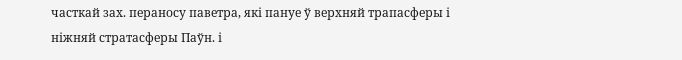часткай зах. пераносу паветра, які пануе ў верхняй трапасферы і ніжняй стратасферы Паўн. і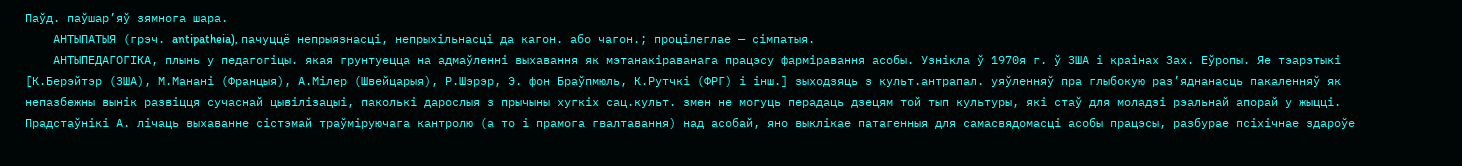Паўд. паўшар’яў зямнога шара.
    АНТЫПАТЫЯ (грэч. antipatheia), пачуццё непрыязнасці, непрыхільнасці да кагон. або чагон.; процілеглае — сімпатыя.
    АНТЫПЕДАГОГІКА, плынь у педагогіцы. якая грунтуецца на адмаўленні выхавання як мэтанакіраванага працэсу фарміравання асобы. Узнікла ў 1970я г. ў ЗША і краінах Зах. Еўропы. Яе тэарэтыкі [К.Берэйтэр (ЗША), М.Манані (Францыя), А.Мілер (Швейцарыя), Р.Шэрэр, Э. фон Браўпмюль, К.Рутчкі (ФРГ) і інш.] зыходзяць з культ.антрапал. уяўленняў пра глыбокую раз’яднанасць пакаленняў як непазбежны вынік развіцця сучаснай цывілізацыі, паколькі дарослыя з прычыны хугкіх сац.культ. змен не могуць перадаць дзецям той тып культуры, які стаў для моладзі рэальнай апорай у жыцці. Прадстаўнікі А. лічаць выхаванне сістэмай траўміруючага кантролю (а то і прамога гвалтавання) над асобай, яно выклікае патагенныя для самасвядомасці асобы працэсы, разбурае псіхічнае здароўе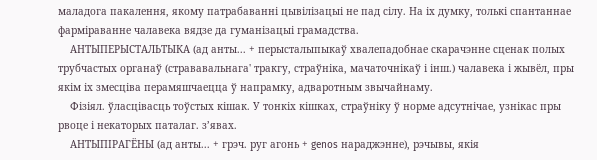маладога пакалення, якому патрабаванні цывілізацыі не пад сілу. На іх думку, толькі спантаннае фарміраванне чалавека вядзе да гуманізацыі грамадства.
    АНТЫПЕРЫСТАЛЬТЫКА (ад анты... + перысталыпыкаў хвалепадобнае скарачэнне сценак полых трубчастых органаў (стрававальнага' тракгу, страўніка, мачаточнікаў і інш.) чалавека і жывёл, пры якім іх змесціва перамяшчаецца ў напрамку, адваротным звычайнаму.
    Фізіял. ўласцівасць тоўстых кішак. У тонкіх кішках, страўніку ў норме адсутнічае, узнікас пры рвоце і некаторых паталаг. з’явах.
    АНТЫПІРАГЁНЫ (ад анты... + грэч. руг агонь + genos нараджэнне), рэчывы, якія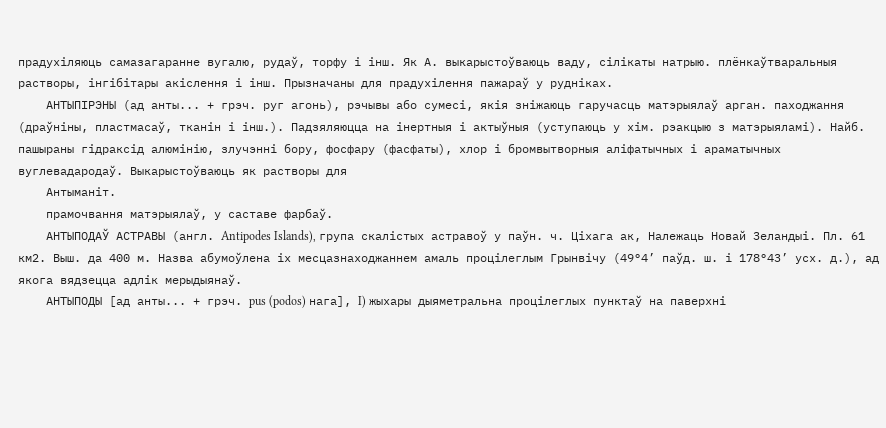прадухіляюць самазагаранне вугалю, рудаў, торфу і інш. Як А. выкарыстоўваюць ваду, сілікаты натрыю. плёнкаўтваральныя растворы, інгібітары акіслення і інш. Прызначаны для прадухілення пажараў у рудніках.
    АНТЫПІРЭНЫ (ад анты... + грэч. руг агонь), рэчывы або сумесі, якія зніжаюць гаручасць матэрыялаў арган. паходжання (драўніны, пластмасаў, тканін і інш.). Падзяляюцца на інертныя і актыўныя (уступаюць у хім. рэакцыю з матэрыяламі). Найб. пашыраны гідраксід алюмінію, злучэнні бору, фосфару (фасфаты), хлор і бромвытворныя аліфатычных і араматычных вуглевадародаў. Выкарыстоўваюць як растворы для
    Антыманіт.
    прамочвання матэрыялаў, у саставе фарбаў.
    АНТЫПОДАЎ АСТРАВЫ (англ. Antipodes Islands), група скалістых астравоў у паўн. ч. Ціхага ак, Належаць Новай Зеландыі. Пл. 61 км2. Выш. да 400 м. Назва абумоўлена іх месцазнаходжаннем амаль процілеглым Грынвічу (49°4’ паўд. ш. і 178°43’ усх. д.), ад якога вядзецца адлік мерыдыянаў.
    АНТЫПОДЫ [ад анты... + грэч. pus (podos) нага], I) жыхары дыяметральна процілеглых пунктаў на паверхні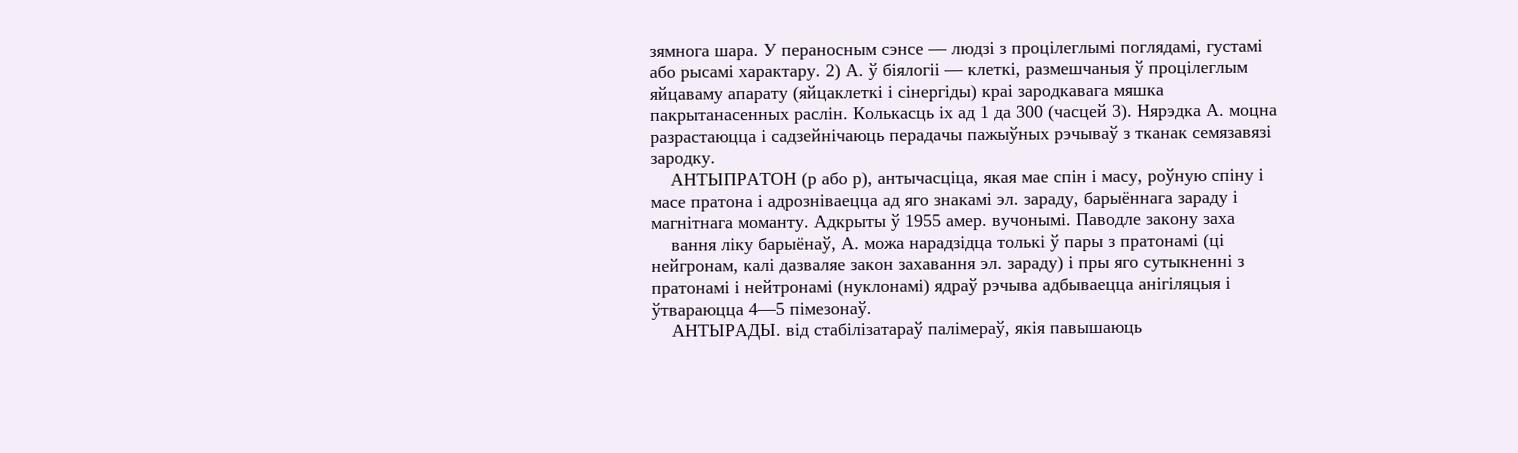зямнога шара. У пераносным сэнсе — людзі з процілеглымі поглядамі, густамі або рысамі характару. 2) А. ў біялогіі — клеткі, размешчаныя ў процілеглым яйцаваму апарату (яйцаклеткі і сінергіды) краі зародкавага мяшка пакрытанасенных раслін. Колькасць іх ад 1 да 300 (часцей 3). Нярэдка А. моцна разрастаюцца і садзейнічаюць перадачы пажыўных рэчываў з тканак семязавязі зародку.
    АНТЫПРАТОН (р або р), антычасціца, якая мае спін і масу, роўную спіну і масе пратона і адрозніваецца ад яго знакамі эл. зараду, барыённага зараду і магнітнага моманту. Адкрыты ў 1955 амер. вучонымі. Паводле закону заха
    вання ліку барыёнаў, А. можа нарадзідца толькі ў пары з пратонамі (ці нейгронам, калі дазваляе закон захавання эл. зараду) і пры яго сутыкненні з пратонамі і нейтронамі (нуклонамі) ядраў рэчыва адбываецца анігіляцыя і ўтвараюцца 4—5 пімезонаў.
    АНТЫРАДЫ. від стабілізатараў палімераў, якія павышаюць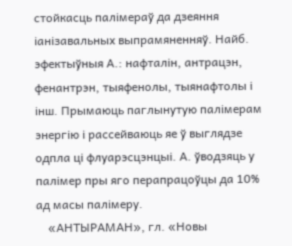стойкасць палімераў да дзеяння іанізавальных выпрамяненняў. Найб. эфектыўныя А.: нафталін, антрацэн, фенантрэн, тыяфенолы, тыянафтолы і інш. Прымаюць паглынутую палімерам энергію і рассейваюць яе ў выглядзе одпла ці флуарэсцэнцыі. А. ўводзяць у палімер пры яго перапрацоўцы да 10% ад масы палімеру.
    «АНТЫРАМАН», гл. «Новы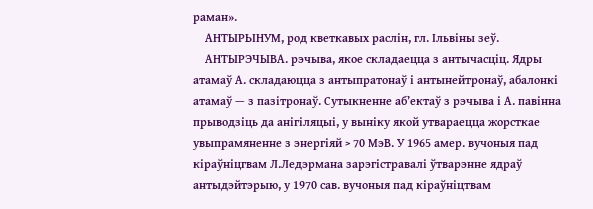раман».
    АНТЫРЬІНУМ, род кветкавых раслін, гл. Ільвіны зеў.
    АНТЫРЭЧЫВА. рэчыва, якое складаецца з антычасціц. Ядры атамаў А. складаюцца з антыпратонаў і антынейтронаў, абалонкі атамаў — з пазітронаў. Сутыкненне аб’ектаў з рэчыва і А. павінна прыводзіць да анігіляцыі, у выніку якой утвараецца жорсткае увыпрамяненне з энергіяй > 70 МэВ. У 1965 амер. вучоныя пад кіраўніцгвам Л.Ледэрмана зарэгістравалі ўтварэнне ядраў антыдэйтэрыю, у 1970 сав. вучоныя пад кіраўніцтвам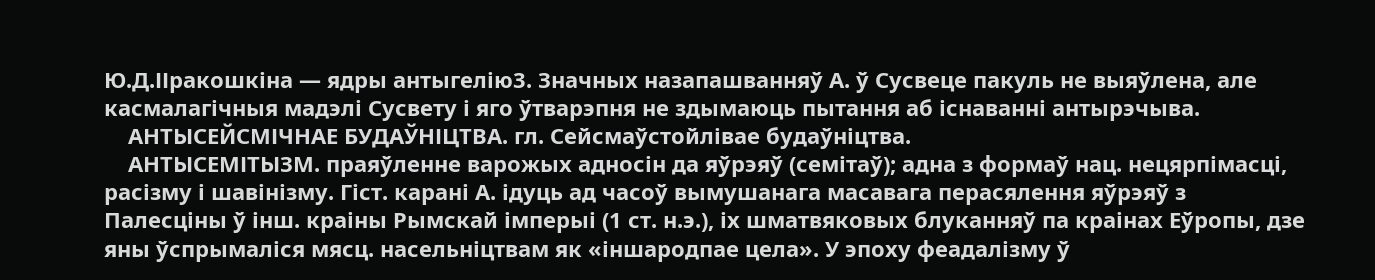Ю.Д.ІІракошкіна — ядры антыгелію3. Значных назапашванняў А. ў Сусвеце пакуль не выяўлена, але касмалагічныя мадэлі Сусвету і яго ўтварэпня не здымаюць пытання аб існаванні антырэчыва.
    АНТЫСЕЙСМІЧНАЕ БУДАЎНІЦТВА. гл. Сейсмаўстойлівае будаўніцтва.
    АНТЫСЕМІТЫЗМ. праяўленне варожых адносін да яўрэяў (семітаў); адна з формаў нац. нецярпімасці, расізму і шавінізму. Гіст. карані А. ідуць ад часоў вымушанага масавага перасялення яўрэяў з Палесціны ў інш. краіны Рымскай імперыі (1 ст. н.э.), іх шматвяковых блуканняў па краінах Еўропы, дзе яны ўспрымаліся мясц. насельніцтвам як «іншародпае цела». У эпоху феадалізму ў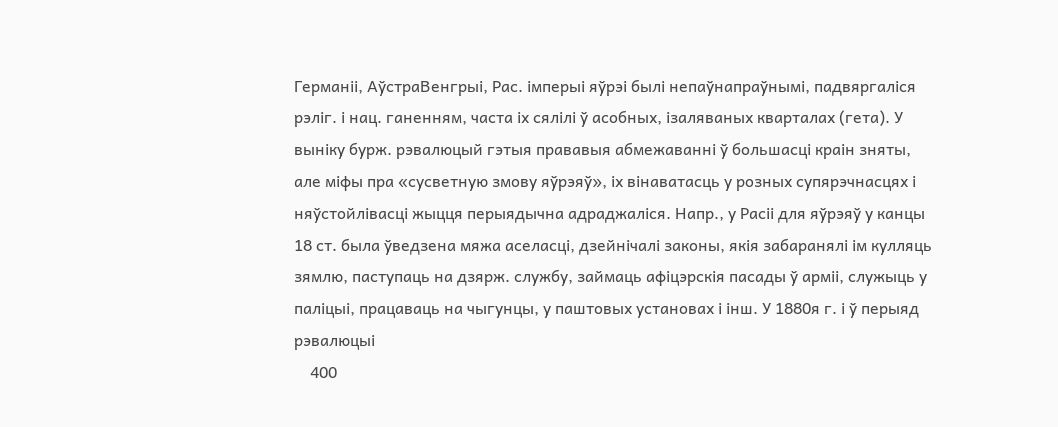Германіі, АўстраВенгрыі, Рас. імперыі яўрэі былі непаўнапраўнымі, падвяргаліся рэліг. і нац. ганенням, часта іх сялілі ў асобных, ізаляваных кварталах (гета). У выніку бурж. рэвалюцый гэтыя прававыя абмежаванні ў большасці краін зняты, але міфы пра «сусветную змову яўрэяў», іх вінаватасць у розных супярэчнасцях і няўстойлівасці жыцця перыядычна адраджаліся. Напр., у Расіі для яўрэяў у канцы 18 ст. была ўведзена мяжа аселасці, дзейнічалі законы, якія забаранялі ім кулляць зямлю, паступаць на дзярж. службу, займаць афіцэрскія пасады ў арміі, служыць у паліцыі, працаваць на чыгунцы, у паштовых установах і інш. У 1880я г. і ў перыяд рэвалюцыі
    400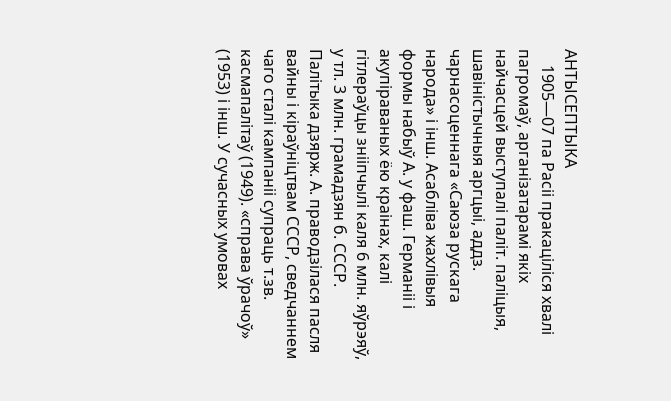АНТЫСЕПТЫКА
    1905—07 па Расіі пракаціліся хвалі пагромаў, арганізатарамі якіх найчасцей выступалі паліт. паліцыя, шавіністычныя аргцыі, аддз. чарнасоценнага «Саюза рускага народа» і інш. Асабліва жахлівыя формы набыў А. у фаш. Германіі і акупіраваных ёю краінах, калі гітлераўцы знііпчылі каля 6 млн. яўрэяў, у тл. 3 млн. грамадзян б. СССР. Палітыка дзярж. А. праводзілася пасля вайны і кіраўніцтвам СССР, сведчаннем чаго сталі кампаніі супраць т.зв. касмапалітаў (1949). «справа ўрачоў» (1953) і інш. У сучасных умовах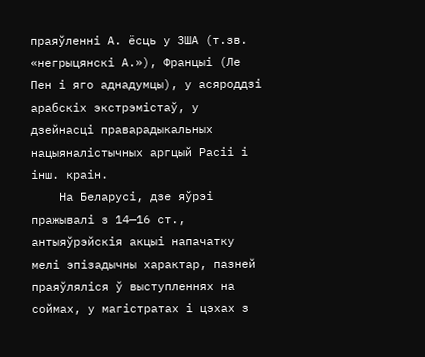праяўленні А. ёсць у ЗША (т.зв. «негрыцянскі А.»), Францыі (Ле Пен і яго аднадумцы), у асяроддзі арабскіх экстрэмістаў, у дзейнасці праварадыкальных нацыяналістычных аргцый Расіі і інш. краін.
    На Беларусі, дзе яўрэі пражывалі з 14—16 ст., антыяўрэйскія акцыі напачатку мелі эпізадычны характар, пазней праяўляліся ў выступленнях на соймах, у магістратах і цэхах з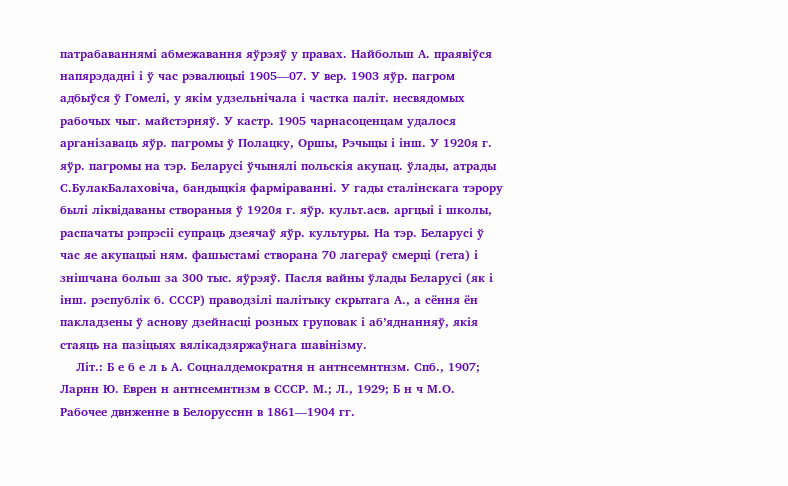патрабаваннямі абмежавання яўрэяў у правах. Найбольш А. праявіўся напярэдадні і ў час рэвалюцыі 1905—07. У вер. 1903 яўр. пагром адбыўся ў Гомелі, у якім удзельнічала і частка паліт. несвядомых рабочых чыг. майстэрняў. У кастр. 1905 чарнасоценцам удалося арганізаваць яўр. пагромы ў Полацку, Оршы, Рэчыцы і інш. У 1920я г. яўр. пагромы на тэр. Беларусі ўчынялі польскія акупац. ўлады, атрады С.БулакБалаховіча, бандыцкія фарміраванні. У гады сталінскага тэрору былі ліквідаваны створаныя ў 1920я г. яўр. культ.асв. аргцыі і школы, распачаты рэпрэсіі супраць дзеячаў яўр. культуры. На тэр. Беларусі ў час яе акупацыі ням. фашыстамі створана 70 лагераў смерці (гета) і знішчана больш за 300 тыс. яўрэяў. Пасля вайны ўлады Беларусі (як і інш. рэспублік б. СССР) праводзілі палітыку скрытага А., а сёння ён пакладзены ў аснову дзейнасці розных груповак і аб’яднанняў, якія стаяць на пазіцыях вялікадзяржаўнага шавінізму.
    Літ.: Б е б е л ь А. Соцналдемократня н антнсемнтнзм. Спб., 1907; Ларнн Ю. Еврен н антнсемнтнзм в СССР. М.; Л., 1929; Б н ч М.О. Рабочее двнженне в Белорусснн в 1861—1904 гг.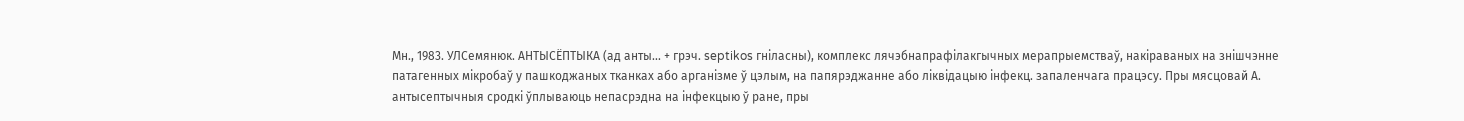Мн., 1983. УЛСемянюк. АНТЫСЁПТЫКА (ад анты... + грэч. septikos гніласны), комплекс лячэбнапрафілакгычных мерапрыемстваў, накіраваных на знішчэнне патагенных мікробаў у пашкоджаных тканках або арганізме ў цэлым, на папярэджанне або ліквідацыю інфекц. запаленчага працэсу. Пры мясцовай А. антысептычныя сродкі ўплываюць непасрэдна на інфекцыю ў ране, пры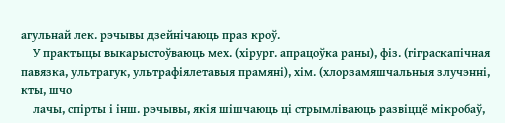агульнай лек. рэчывы дзейнічаюць праз кроў.
    У практыцы выкарыстоўваюць мех. (хірург. апрацоўка раны), фіз. (гіграскапічная павязка, ультрагук, ультрафіялетавыя прамяні), хім. (хлорзамяшчальныя злучэнні, кты, шчо
    лачы, спірты і інш. рэчывы, якія шішчаюць ці стрымліваюць развіццё мікробаў,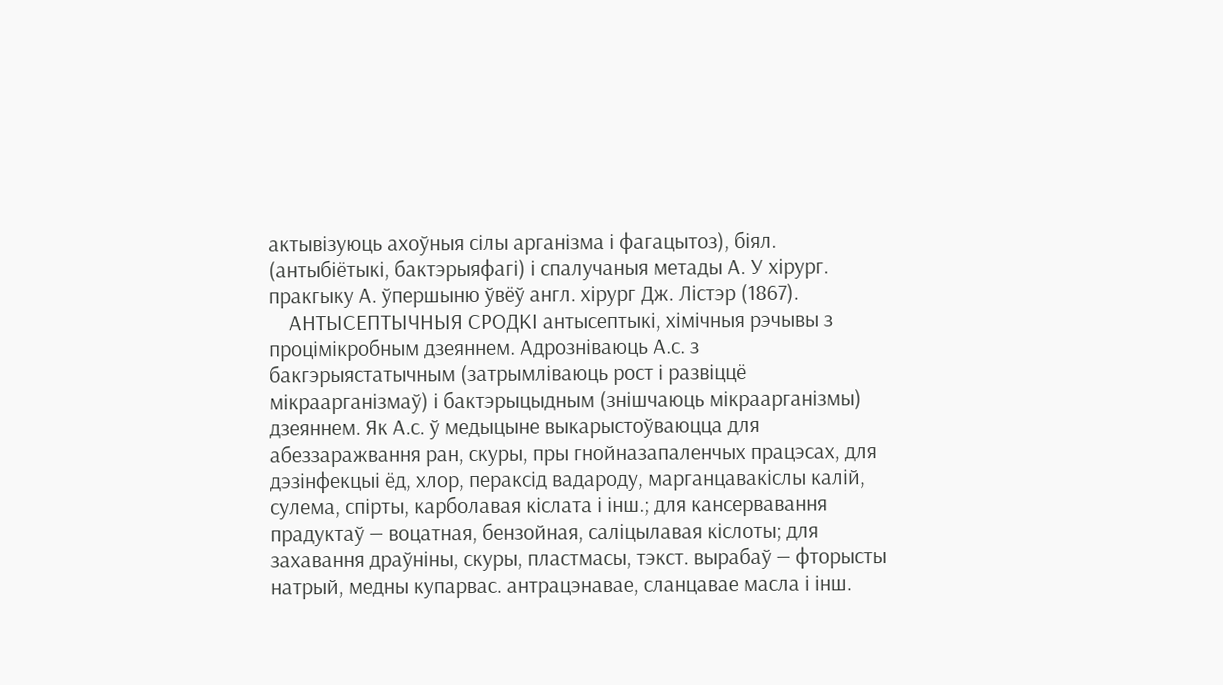актывізуюць ахоўныя сілы арганізма і фагацытоз), біял. (антыбіётыкі, бактэрыяфагі) і спалучаныя метады А. У хірург. пракгыку А. ўпершыню ўвёў англ. хірург Дж. Лістэр (1867).
    АНТЫСЕПТЫЧНЫЯ СРОДКІ антысептыкі, хімічныя рэчывы з процімікробным дзеяннем. Адрозніваюць А.с. з бакгэрыястатычным (затрымліваюць рост і развіццё мікраарганізмаў) і бактэрыцыдным (знішчаюць мікраарганізмы) дзеяннем. Як А.с. ў медыцыне выкарыстоўваюцца для абеззаражвання ран, скуры, пры гнойназапаленчых працэсах, для дэзінфекцыі ёд, хлор, пераксід вадароду, марганцавакіслы калій, сулема, спірты, карболавая кіслата і інш.; для кансервавання прадуктаў — воцатная, бензойная, саліцылавая кіслоты; для захавання драўніны, скуры, пластмасы, тэкст. вырабаў — фторысты натрый, медны купарвас. антрацэнавае, сланцавае масла і інш.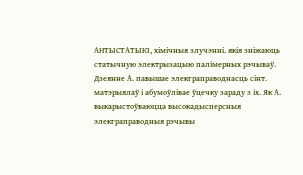АНТЫСТАТЫКІ, хімічныя злучэнні. якія зніжаюць статычную электрызацыю палімерных рэчываў. Дзеянне А. павышае элекграправоднасць сінт. матэрыялаў і абумоўлівае ўцечку зараду з іх. Як А. выкарыстоўваюцца высокадысперсныя элекграправодныя рэчывы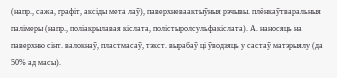(напр., сажа, графіт, аксіды мета лаў), паверхневаактыўныя рэчывы. плёнкаўтваральныя палімеры (напр., поліакрылавая кіслата, полістыролсульфакіслата). А. наносяць на паверхню сінт. валокнаў, пластмасаў, тэкст. вырабаў ці ўводзяць у састаў матэрыялу (да 50% ад масы).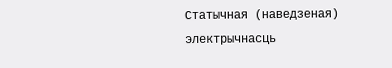Статычная (наведзеная) электрычнасць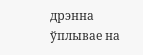дрэнна ўплывае на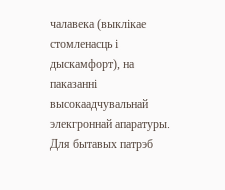чалавека (выклікае стомленасць і дыскамфорт), на паказанні высокаадчувальнай элекгроннай апаратуры. Для бытавых патрэб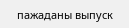пажаданы выпуск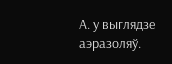А. у выглядзе аэразоляў.